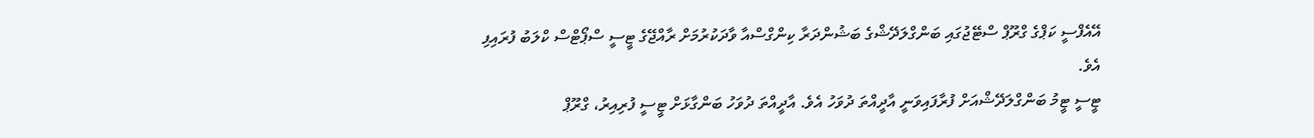އޭއެފްސީ ކަޕްގެ ގްރޫޕް ސްޓޭޖުގައި ބަންގްލަދޭޝްގެ ބަޝުންދަރާ ކިންގްސްއާ ވާދަކުރުމަށް ރާއްޖޭގެ ޓީސީ ސްޕޯޓްސް ކްލަބު ފުރައިފި އެވެ.
ޓީސީ ޓީމު ބަންގްލަދޭޝްއަށް ފުރާފައިވަނީ އާދީއްތަ ދުވަހު އެވެ. އާދީއްތަ ދުވަހު ބަންގާޅަށް ޓީސީ ފުރިއިރު، ގްރޫޕް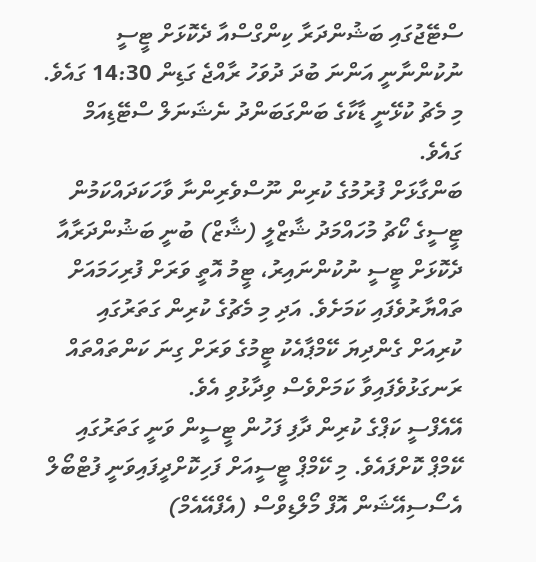ސްޓޭޖުގައި ބަޝުންދަރާ ކިންގްސްއާ ދެކޮޅަށް ޓީސީ ނުކުންނާނީ އަންނަ ބުދަ ދުވަހު ރާއްޖެ ގަޑިން 14:30 ގައެވެ. މި މެޗު ކުޅޭނީ ޑާކާގެ ބަންގަބަންދު ނެޝަނަލް ސްޓޭޑިއަމް ގައެވެ.
ބަންގާޅަށް ފުރުމުގެ ކުރިން ނޫސްވެރިންނާ ވާހަކަދައްކަމުން ޓީސީގެ ކޯޗު މުހައްމަދު ޝާޒްލީ (ޝާޒް) ބުނީ ބަޝުންދަރާއާ ދެކޮޅަށް ޓީސީ ނުކުންނައިރު، ޓީމު އޮތީ ވަރަށް ފުރިހަމައަށް ތައްޔާރުވެފައި ކަމަށެވެ. އަދި މި މެޗުގެ ކުރިން ގަތަރުގައި ކުރިއަށް ގެންދިޔަ ކޭމްޕާއެކު ޓީމުގެ ވަރަށް ގިނަ ކަންތައްތައް ރަނގަޅުވެފައިވާ ކަމަށްވެސް ވިދާޅުވި އެވެ.
އޭއެފްސީ ކަޕްގެ ކުރިން ދާފި ފަހުން ޓީސީން ވަނީ ގަތަރުގައި ކޭމްޕް ކޮށްފައެވެ. މި ކޭމްޕް ޓީސީއަށް ފަހިކޮށްދީފައިވަނީ ފުޓްބޯލް އެސޯސިއޭޝަން އޮފް މޯލްޑިވްސް (އެފްއޭއެމް)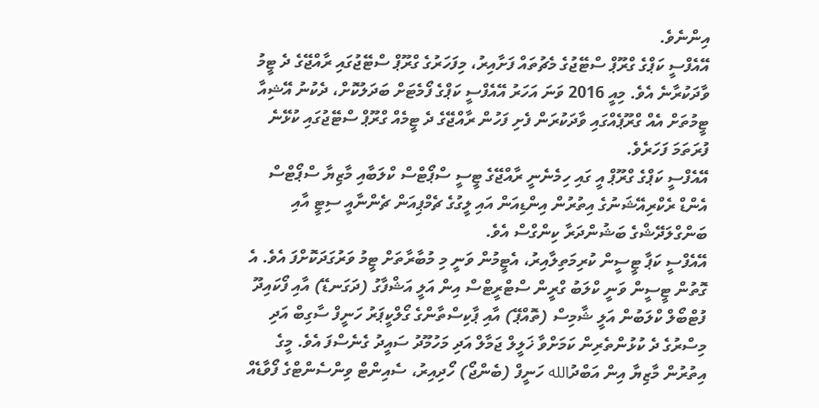އިންނެވެ.
އޭއެފްސީ ކަޕްގެ ގްރޫޕް ސްޓޭޖުގެ މެޗުތައް ފަށާއިރު، މިފަހަރުގެ ގްރޫޕް ސްޓޭޖުގައި ރާއްޖޭގެ ދެ ޓީމު ވާދަކުރާނެ އެވެ. މިއީ 2016 ވަނަ އަހަރު އޭއެފްސީ ކަޕްގެ ފޯމެޓަށް ބަދަލުކޮށް، ދެކުނު އޭޝިއާ ޓީމުތަށް އެއް ގްރޫޕެއްގައި ވާދަކުރަން ފެށި ފަހުން ރާއްޖޭގެ ދެ ޓީމެއް ގްރޫޕް ސްޓޭޖުގައި ކުޅޭނެ ފުރަތަމަ ފަހަރެވެ.
އޭއެފްސީ ކަޕްގެ ގްރޫޕް އީ ގައި ހިމެނެނީ ރާއްޖޭގެ ޓީސީ ސްޕޯޓްސް ކްލަބާއި މާޒިޔާ ސްޕޯޓްސް އެންޑް ރެކްރިއޭޝަނުގެ އިތުރުން އިންޑިއަން އައި ލީގުގެ ޗެމްޕިއަން ޗެންނާއީ ސިޓީ އާއި ބަންގްލަދޭޝްގެ ބަޝުންދަރާ ކިންގްސް އެވެ.
އޭއެފްސީ ކަޕާ ޓީސީން ކުރިމަތިލާއިރު، އެޓީމުން ވަނީ މި މުބާރާތަށް ޓީމު ވަރުގަދަކޮށްފަ އެވެ. އެ ގޮތުން ޓީސީން ވަނީ ކްލަބު ގްރީން ސްޓްރީޓްސް އިން އަލީ އަޝްފާގު (ދަގަނޑޭ) އާއި ފޯކައިދޫ ފުޓްބޯލް ކްލަބުން އަލީ ޝާމިސް (ތޮއްޕޭ) އާއި ޕާކިސްތާންގެ ގޯލްކީޕަރު ހަނީފް ސާގިބް އަދި މިސްރުގެ ދެ ކުޅުންތެރިން ކަމަށްވާ ޚަލީލް ޖަމާލް އަދި މަހުމޫދު ސައީދު ގެނެސްފަ އެވެ. މީގެ އިތުރުން މާޒިޔާ އިން އަބްދުالله ހަނީފް (ބެންޖޯ) ހޯދިއިރު، ސެއިންޓް ވިންސެންޓްގެ ފޯވާޑެއް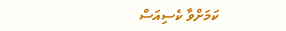ކަމަށްވާ ކެސިއަސް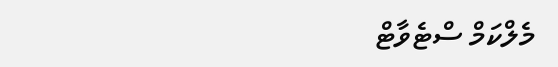މެލްކަމް ސްޓެވާޓް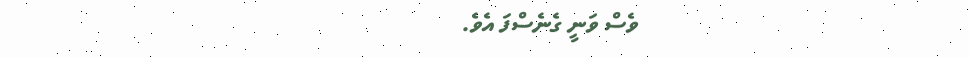ވެސް ވަނީ ގެނެސްފަ އެވެ.